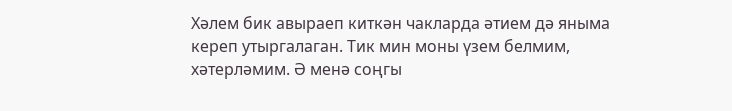Хәлем бик авыраеп киткән чакларда әтием дә яныма кереп утыргалаган. Тик мин моны үзем белмим, хәтерләмим. Ә менә соңгы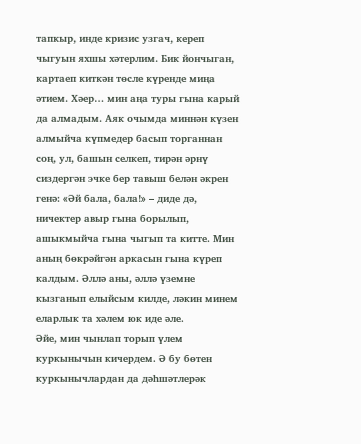тапкыр, инде кризис узгач, кереп чыгуын яхшы хәтерлим. Бик йончыган, картаеп киткән төсле күренде миңа әтием. Хәер… мин аңа туры гына карый да алмадым. Аяк очымда миннән күзен алмыйча күпмедер басып торганнан соң, ул, башын селкеп, тирән әрнү сиздергән эчке бер тавыш белән әкрен генә: «Әй бала, бала!» – диде дә, ничектер авыр гына борылып, ашыкмыйча гына чыгып та китте. Мин аның бөкрәйгән аркасын гына күреп калдым. Әллә аны, әллә үземне кызганып елыйсым килде, ләкин минем еларлык та хәлем юк иде әле.
Әйе, мин чынлап торып үлем куркынычын кичердем. Ә бу бөтен куркынычлардан да дәһшәтлерәк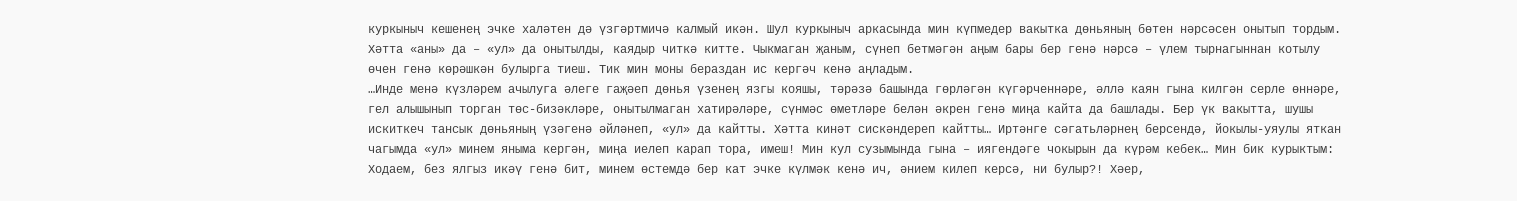куркыныч кешенең эчке халәтен дә үзгәртмичә калмый икән. Шул куркыныч аркасында мин күпмедер вакытка дөньяның бөтен нәрсәсен онытып тордым. Хәтта «аны» да – «ул» да онытылды, каядыр читкә китте. Чыкмаган җаным, сүнеп бетмәгән аңым бары бер генә нәрсә – үлем тырнагыннан котылу өчен генә көрәшкән булырга тиеш. Тик мин моны бераздан ис кергәч кенә аңладым.
…Инде менә күзләрем ачылуга әлеге гаҗәеп дөнья үзенең язгы кояшы, тәрәзә башында гөрләгән күгәрченнәре, әллә каян гына килгән серле өннәре, гел алышынып торган төс-бизәкләре, онытылмаган хатирәләре, сүнмәс өметләре белән әкрен генә миңа кайта да башлады. Бер үк вакытта, шушы искиткеч тансык дөньяның үзәгенә әйләнеп, «ул» да кайтты. Хәтта кинәт сискәндереп кайтты… Иртәнге сәгатьләрнең берсендә, йокылы-уяулы яткан чагымда «ул» минем яныма кергән, миңа иелеп карап тора, имеш! Мин кул сузымында гына – иягендәге чокырын да күрәм кебек… Мин бик курыктым: Ходаем, без ялгыз икәү генә бит, минем өстемдә бер кат эчке күлмәк кенә ич, әнием килеп керсә, ни булыр?! Хәер,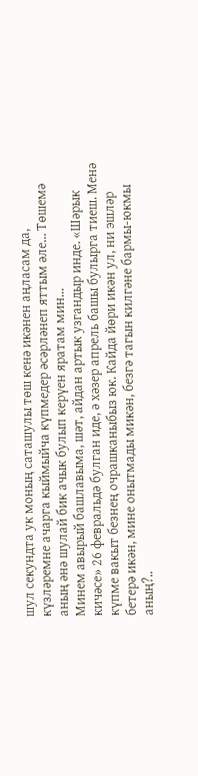шул секундта ук моның саташулы төш кенә икәнен аңласам да, күзләремне ачарга кыймыйча күпмедер әсәрләнеп яттым әле… Төшемә аның әнә шулай бик ачык булып керүен яратам мин…
Минем авырый башлавыма, шәт, айдан артык узгандыр инде. «Шәрык кичәсе» 26 февральдә булган иде, ә хәзер апрель башы булырга тиеш. Менә күпме вакыт безнең очрашканыбыз юк. Кайда йөри икән ул, ни эшләр бетерә икән, мине онытмады микән, безгә тагын килгәне бармы-юкмы аның?..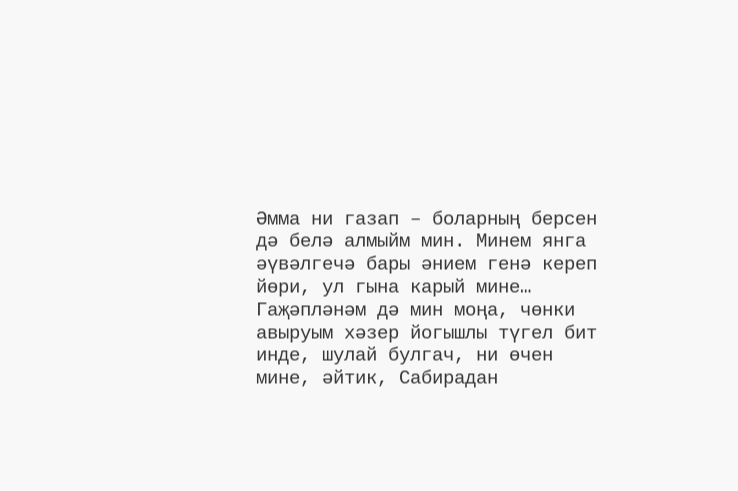Әмма ни газап – боларның берсен дә белә алмыйм мин. Минем янга әүвәлгечә бары әнием генә кереп йөри, ул гына карый мине… Гаҗәпләнәм дә мин моңа, чөнки авыруым хәзер йогышлы түгел бит инде, шулай булгач, ни өчен мине, әйтик, Сабирадан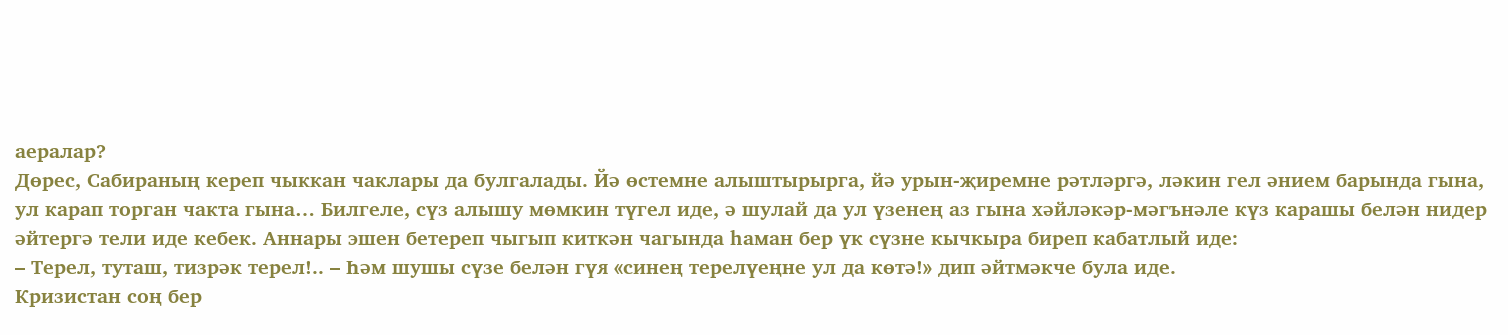аералар?
Дөрес, Сабираның кереп чыккан чаклары да булгалады. Йә өстемне алыштырырга, йә урын-җиремне рәтләргә, ләкин гел әнием барында гына, ул карап торган чакта гына… Билгеле, сүз алышу мөмкин түгел иде, ә шулай да ул үзенең аз гына хәйләкәр-мәгънәле күз карашы белән нидер әйтергә тели иде кебек. Аннары эшен бетереп чыгып киткән чагында һаман бер үк сүзне кычкыра биреп кабатлый иде:
– Терел, туташ, тизрәк терел!.. – Һәм шушы сүзе белән гүя «синең терелүеңне ул да көтә!» дип әйтмәкче була иде.
Кризистан соң бер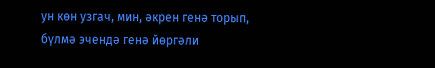ун көн узгач, мин, әкрен генә торып, бүлмә эчендә генә йөргәли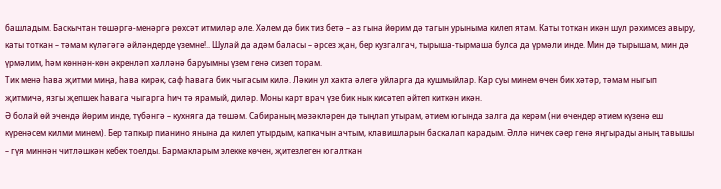башладым. Баскычтан төшәргә-менәргә рөхсәт итмиләр әле. Хәлем дә бик тиз бетә – аз гына йөрим дә тагын урыныма килеп ятам. Каты тоткан икән шул рәхимсез авыру, каты тоткан – тәмам күләгәгә әйләндерде үземне!.. Шулай да адәм баласы – әрсез җан, бер кузгалгач, тырыша-тырмаша булса да үрмәли инде. Мин дә тырышам, мин дә үрмәлим, һәм көннән-көн әкренләп хәлләнә баруымны үзем генә сизеп торам.
Тик менә һава җитми миңа, һава кирәк, саф һавага бик чыгасым килә. Ләкин ул хакта әлегә уйларга да кушмыйлар. Кар суы минем өчен бик хәтәр, тәмам ныгып җитмичә, язгы җепшек һавага чыгарга һич тә ярамый, диләр. Моны карт врач үзе бик нык кисәтеп әйтеп киткән икән.
Ә болай өй эчендә йөрим инде, түбәнгә – кухняга да төшәм. Сабираның мәзәкләрен дә тыңлап утырам, әтием югында залга да керәм (ни өчендер әтием күзенә еш күренәсем килми минем). Бер тапкыр пианино янына да килеп утырдым, капкачын ачтым, клавишларын баскалап карадым. Әллә ничек сәер генә яңгырады аның тавышы – гүя миннән читләшкән кебек тоелды. Бармакларым элекке көчен, җитезлеген югалткан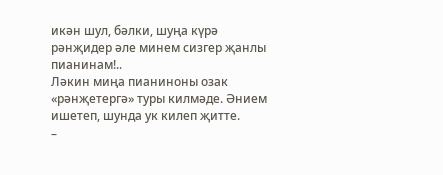икән шул, бәлки, шуңа күрә рәнҗидер әле минем сизгер җанлы пианинам!..
Ләкин миңа пианиноны озак «рәнҗетергә» туры килмәде. Әнием ишетеп, шунда ук килеп җитте.
–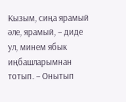Кызым, сиңа ярамый әле, ярамый, – диде ул, минем ябык иңбашларымнан тотып. – Онытып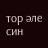тор әле син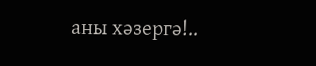аны хәзергә!..